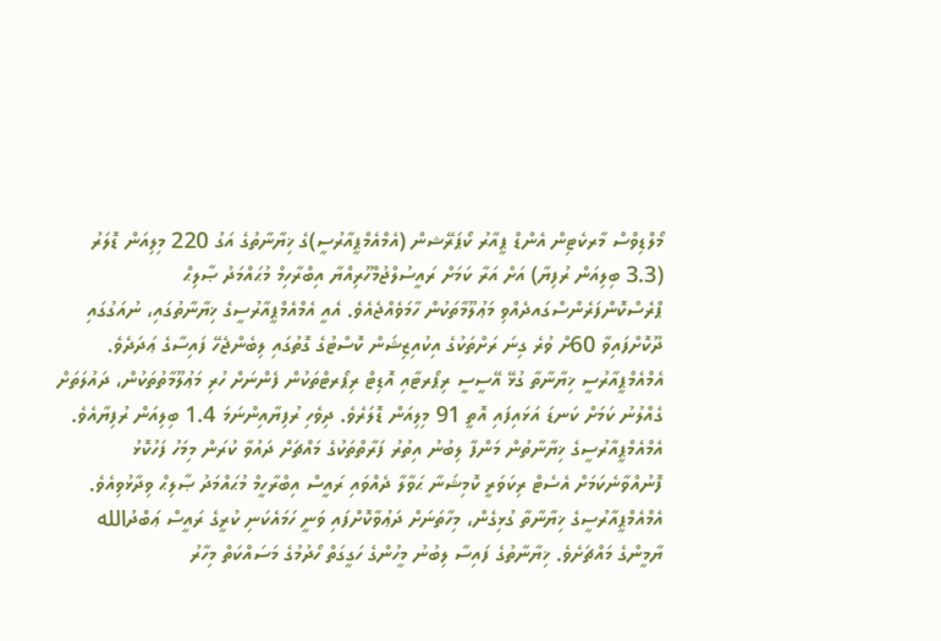މޯލްޑިވްސް މާރކެޓިން އެންޑް ޕީއާރު ކޯޕަރޭޝން (އެމްއެމްޕީއާރުސީ)ގެ ޚިޔާނާތުގެ އަގު 220 މިލިއަން ޑޮލަރު (3.3 ބިލިއަން ރުފިޔާ) އަށް އަރާ ކަމަށް ރައީސުލްޖުމްހޫރިއްޔާ އިބްރާހިމް މުޙައްމަދު ޞާލިޙް ޕްރެސްކޮންފަރެންސްގައދެއްވި މަޢުލޫމާތަކުން ހާމަވެއްޖެއެވެ. އެއީ އެމްއެމްޕީއާރުސީގެ ޚިޔާނާތުގައި، ނުއަގުގައި ދޫކޮށްފައިވާ 60ށް ވުރެ ގިނަ ރަށްތަކުގެ އިކުއިޒިޝަން ކޮސްޓުގެ ގޮތުގައި ލިބެންޖެހޭ ފައިސާގެ ޢަދަދެވެ. އެމްއެމްޕީއާރުސީ ޚިޔާނާތާ ގުޅޭ އޭސީސީ ރިޕޯރޓާއި އޮޑިޓް ރިޕޯރޓްތަކުން ފެންނަށް ހުރި މަޢުލޫމާތުތަކުން، ދައުލަތަށް ގެއްލުނު ކަމަށް ކަނޑަ އަޅައިފައި އޮތީ 91 މިލިއަން ޑޮލަރެވެ. ދިވެހި ރުފިޔާއިންނަމަ 1.4 ބިލިއަން ރުފިޔާއެވެ.
އެމްއެމްޕީއާރުސީގެ ޚިޔާނާތުން މަންފާ ލިބުނު އިތުރު ފަރާތްތަކުގެ މައްޗަށް ދައުވާ ކުރަން މިމަހު ފަހުކޮޅު ފޮނުއްވާނެކަމަށް އެސެޓް ރިކަވަރީ ކޮމިޝަނާ ޙަވާލާ ދެއްވައި ރައީސް އިބްރާހީމް މުޙައްމަދު ޞާލިޙް ވިދާޅުވިއެވެ. އެމްއެމްޕީއާރުސީގެ ޚިޔާނާތާ ގުޅިގެން، މިހާތަނަށް ދަޢުވާކޮށްފައި ވަނީ ހަމައެކަނި ކުރީގެ ރައީސް ޢަބްދުالله ޔާމީންގެ މައްޗަށެވެ. ޚިޔާނާތުގެ ފައިސާ ލިބުނު މީހުންގެ ހަގީގަތް ހޯދުމުގެ މަސައްކަތް މިހާރު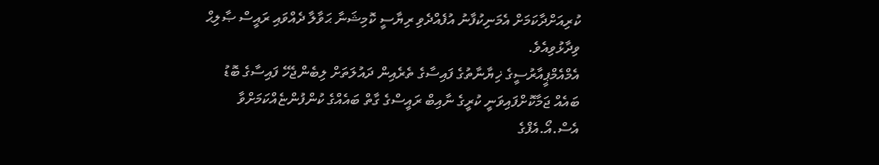ކުރިއަށްދާކަމަށް އެމަނިކުފާނު އުފެއްދެވި ރިޔާސީ ކޮމިޝަނާ ޙަވާލާ ދެއްވައި ރައީސް ޞާލިޙް ވިދާޅުވިއެވެ.
އެމްއެމްޕީއާރުސީގެ ޚިޔާނާތުގެ ފައިސާގެ ތެރެއިން ދައުލަތަށް ލިބެންޖެހޭ ފައިސާގެ ބޮޑު ބައެއް ޖަމާކޮށްފައިވަނީ ކުރީގެ ނާއިބް ރައީސްގެ ގާތް ބައެއްގެ ކުންފުންޏެއްކަމަށްވާ އެސް.އޯ.އެފްގެ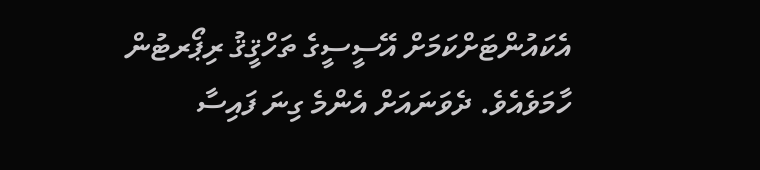އެކައުންޓަށްކަމަށް އޭސީސީގެ ތަހްޤީޤު ރިޕޯރޓުން ހާމަވެއެވެ. ދެވަނައަށް އެންމެ ގިނަ ފައިސާ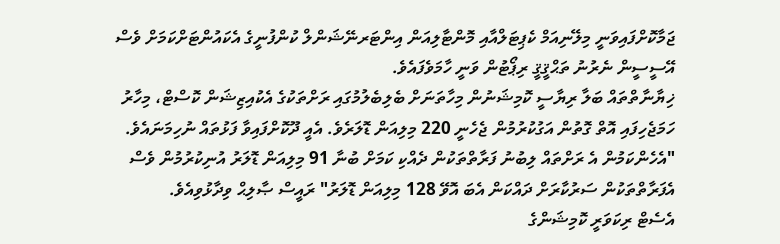ޖަމާކޮށްފައިވަނީ މިލޭނިއަމް ކެޕިޓަލްއާއި މޮންޓާލިއަން އިންޓަރނޭޝަންލް ކުންފުނީގެ އެކައުންޓަށްކަމަށް ވެސް އޭސީސީން ނެރުނު ތަޙްޤީޤީ ރިޕޯޓުން ވަނީ ހާމަވެފައެވެ.
ޚިޔާނާތްތައް ބަލާ ރިޔާސީ ކޮމިޝަނުން މިހާތަނަށް ބެލިބެލުމުގައި ރަށްތަކުގެ އެކުއިޒިޝަން ކޮސްޓް، މިހާރު ހަމަޖެހިފައި އޮތް ގޮތުން އަގުކުރުމުން ޖެހެނީ 220 މިލިއަން ޑޮލަރެވެ. އެއީ ދޫކޮށްފައިވާ ފަޅުތައް ނުހިމަނައެވެ.
"އެހެންކަމުން އެ ރަށްތައް ލިބުނު ފަރާތްތަކުން ދެއްކި ކަމަށް ބުނާ 91 މިލިއަން ޑޮލަރު އުނިކުރުމުން ވެސް އެފަރާތްތަކުން ސަރުކާރަށް ދައްކަން އެބަ އޮވޭ 128 މިލިއަން ޑޮލަރު" ރައީސް ޞާލިޙް ވިދާޅުވިއެވެ.
އެސެޓް ރިކަވަރީ ކޮމިޝަންގެ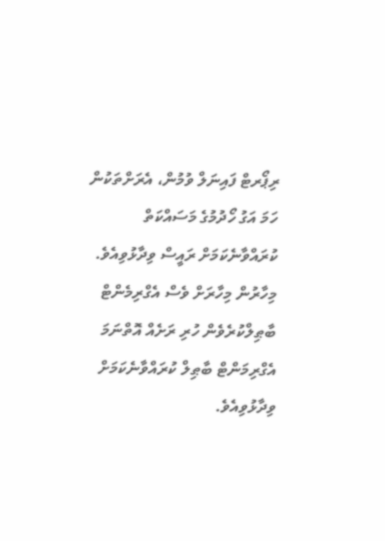ރިޕޯރޓް ފައިނަލް ވުމުން، އެރަށްތަކުން ހަމަ އަގު ހޯދުމުގެ މަސައްކަތް ކުރައްވާނެކަމަށް ރައީސް ވިދާޅުވިއެވެ. މިހާރުން މިހާރަށް ވެސް އެގްރިމެންޓް ބާޠިލްކުރެވެން ހުރި ރަށެއް އޮތްނަމަ އެގްރިމަންޓް ބާޠިލް ކުރައްވާނެކަމަށް ވިދާޅުވިއެވެ.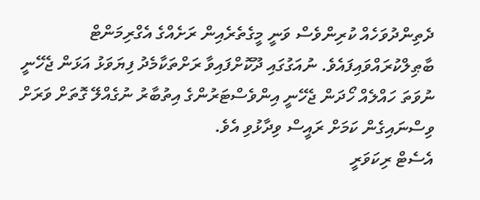ދެތިންދުވަހެއް ކުރިންވެސް ވަނީ މީގެތެރެއިން ރަށެއްގެ އެގްރިމަންޓް ބާޠިލްކުރައްވައިފައެވެ. ނުއަގުގައި ދޫކޮށްފައިވާ ރަށްތަކާމެދު ފިޔަވަޅު އަޅަން ޖެހޭނީ ނުވަތަ ހައްލެއް ހޯދަން ޖެހޭނީ އިންވެސްޓަރުންގެ އިތުބާރު ނުގެއްލޭ ގޮތަށް ވަރަށް ވިސްނައިގެން ކަމަށް ރައީސް ވިދާޅުވި އެވެ.
އެސެޓް ރިކަވަރީ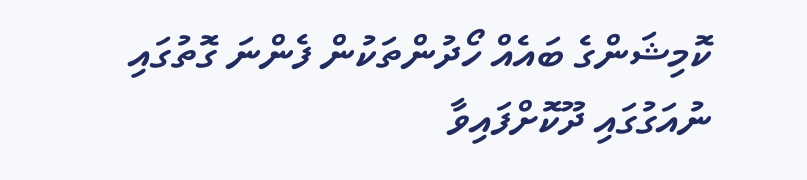ކޮމިޝަންގެ ބައެއް ހޯދުންތަކުން ފެންނަ ގޮތުގައި ނުއަގުގައި ދޫކޮށްފައިވާ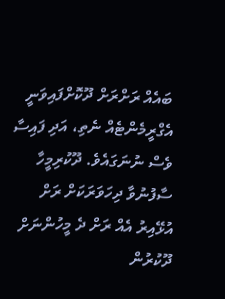ބައެއް ރަށްރަށް ދޫކޮށްފައިވަނީ އެގްރީމެންޓެއް ނެތި، އަދި ފައިސާ ވެސް ނުނަގައެވެ. ދޫކުރިމީހާ ސާފުނުވާ ދިހަވަރަކަށް ރަށް އުޅޭއިރު އެއް ރަށް ދެ މީހުންނަށް ދޫކުރުން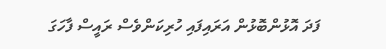ފަދަ އޮޅުންބޮޅުން އަރައިފައި ހުރިކަންވެސް ރައީސް ފާހަގަ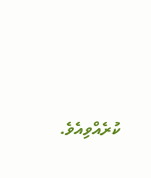ކުރެއްވިއެވެ.